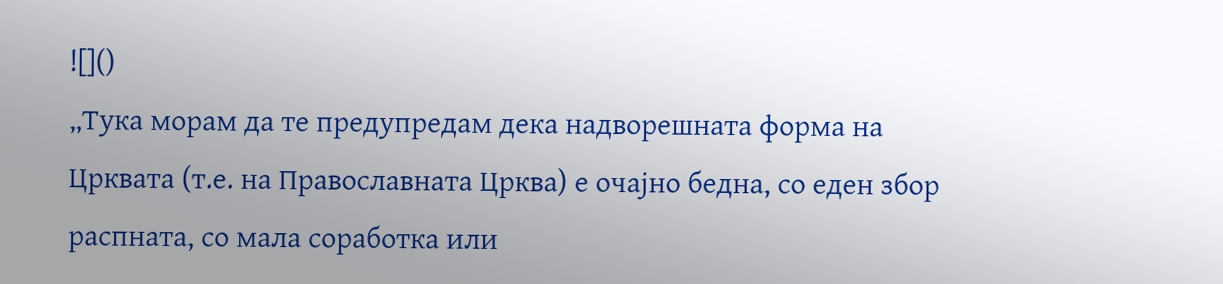![]()
„Тука морам да те предупредам дека надворешната форма на Црквата (т.е. на Православната Црква) е очајно бедна, со еден збор распната, со мала соработка или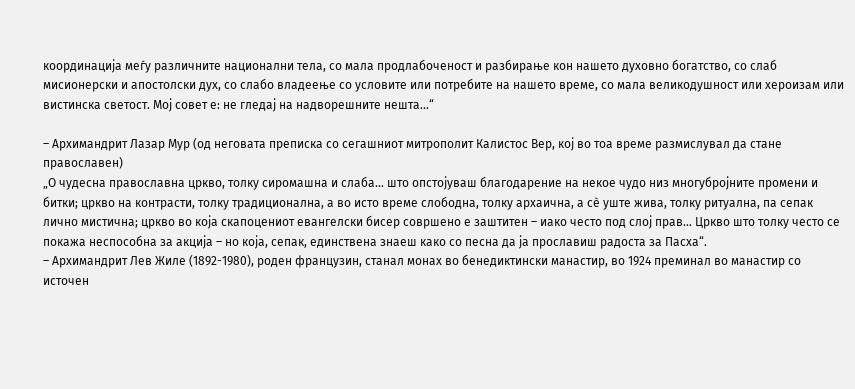координација меѓу различните национални тела, со мала продлабоченост и разбирање кон нашето духовно богатство, со слаб мисионерски и апостолски дух, со слабо владеење со условите или потребите на нашето време, со мала великодушност или хероизам или вистинска светост. Мој совет е: не гледај на надворешните нешта…“

– Архимандрит Лазар Мур (од неговата преписка со сегашниот митрополит Калистос Вер, кој во тоа време размислувал да стане православен)
„О чудесна православна цркво, толку сиромашна и слаба… што опстојуваш благодарение на некое чудо низ многубројните промени и битки; цркво на контрасти, толку традиционална, а во исто време слободна, толку архаична, а сѐ уште жива, толку ритуална, па сепак лично мистична; цркво во која скапоцениот евангелски бисер совршено е заштитен – иако често под слој прав… Цркво што толку често се покажа неспособна за акција – но која, сепак, единствена знаеш како со песна да ја прославиш радоста за Пасха“.
– Архимандрит Лев Жиле (1892-1980), роден французин, станал монах во бенедиктински манастир, во 1924 преминал во манастир со источен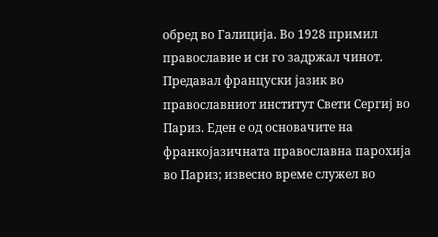обред во Галиција. Во 1928 примил православие и си го задржал чинот. Предавал француски јазик во православниот институт Свети Сергиј во Париз. Еден е од основачите на франкојазичната православна парохија во Париз; извесно време служел во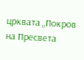црквата „Покров на Пресвета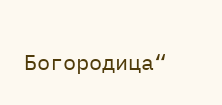Богородица“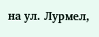на ул. Лурмел,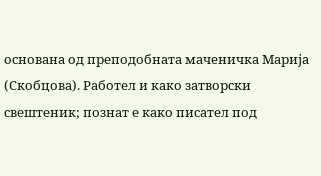основана од преподобната маченичка Марија (Скобцова). Работел и како затворски свештеник; познат е како писател под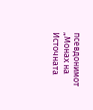псевдонимот „Монах на Источната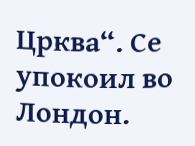Црква“. Се упокоил во Лондон.